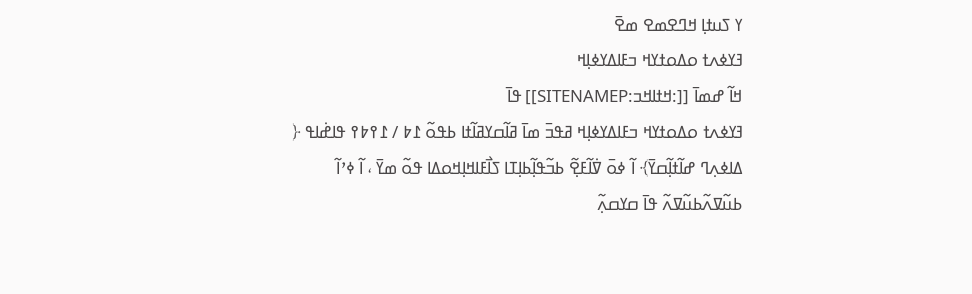ߌ ߖߎߙߊ߲ ߞߣߐߘߐ ߘߐ߫
ߔߌߦߍߙ ߋߡߋߙߌߞ ߏߓߊߡߌߦߊ߲ߞ
ߞߊ߬ ߝߘߊ߫ [[:ߞߙߊߞߏ:SITENAMEP]] ߟߊ߫
ߔߌߦߍߙ ߋߡߋߙߌߞ ߏߓߊߡߌߦߊ߲ߞ ߥߟߏ߫ ߘߊ߫ ߥߊ߬ߛߌߥߊ߬ߙߊ ߕߟߋ߬ ߁߈ / ߁߉߈߉ ߟߊߝ߭ߊߟ ﴿ ߡߊߦߍ߲ߣ ߝߊ߬ߙߊ߲߬ߛߌ߫﴾ ߊ߬ ߦߋ߫ ߜ߭ߊ߬ߓߐ߲߬ ߕߏ߬ߟߊ߲߬ߕߊ߲ߠߊ ߖߊ߯ߓߊߞߊ߲ߞߋߡߊ ߟߋ߬ ߘߌ߫ ، ߊ߬ ߦߴߊ߬ ߕߎ߬ߜߍ߬ߕߎ߬ߜߍ߬ ߟߊ߫ ߛߌߛߍ߲߬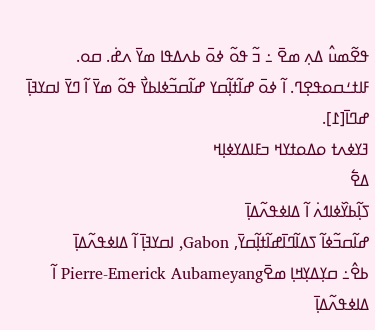ߟߐ߬ߘߎ߮ ߡߍ߲ ߘߐ߫ ߸ ߏ߬ ߟߋ߬ ߦߋ߫ ߕߍߡߟߊ ߘߌ߫ ߍߝ߭. ߛߋ. ߓߊߙߑߛߋߟߐ߲ߣ. ߊ߬ ߦߋ߫ ߝߊ߬ߙߊ߲߬ߛߌ ߝߊ߬ߛߏ߬ߦߊߕߌ߯ ߟߋ߬ ߘߌ߫ ߊ߬ ߣߌ߫ ߊߛߌߔߊ߲߫ ߝߣߊ߫[߁].
ߔߌߦߍߙ ߋߡߋߙߌߞ ߏߓߊߡߌߦߊ߲ߞ
ߡߐ߱
ߖߊ߲߬ߕߌ߰ߦߊߗߍ߭ ߊ߬ ߡߊߦߟߍ߬ߡߊ߲߫
ߝߊ߬ߛߏ߬ߦߊ߬ ߖߡߊ߬ߣߊ߫ߝߊ߬ߙߊ߲߬ߛߌ߫, Gabon, ߊߛߌߔߊ߲߫ ߊ߬ ߡߊߦߟߍ߬ߡߊ߲߫
ߕߐ߮߸ ߛߌ߲ߡߌ߲ߞߊ߲ ߘߐ߫Pierre-Emerick Aubameyang ߊ߬ ߡߊߦߟߍ߬ߡߊ߲߫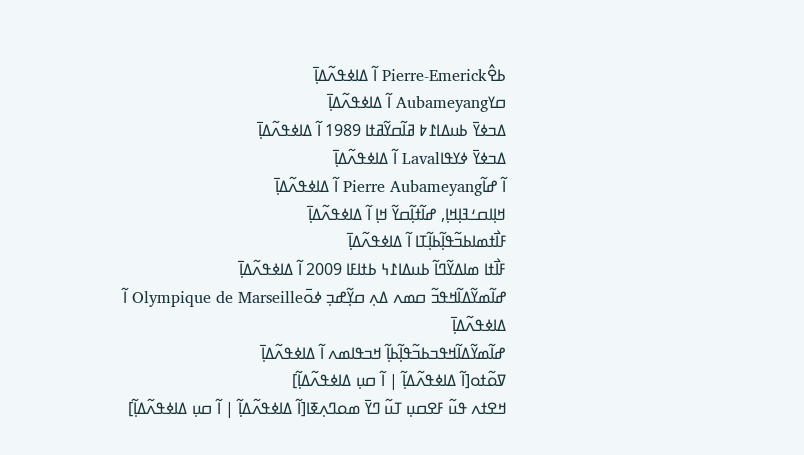ߕߐ߮Pierre-Emerick ߊ߬ ߡߊߦߟߍ߬ߡߊ߲߫
ߛߌAubameyang ߊ߬ ߡߊߦߟߍ߬ߡߊ߲߫
ߡߏߦߌ߫ ߕߎߡߊ߁߈ ߥߊ߬ߛߌ߬ߥߙߊ 1989 ߊ߬ ߡߊߦߟߍ߬ߡߊ߲߫
ߡߏߦߌ߫ ߦߌߟߊLaval ߊ߬ ߡߊߦߟߍ߬ߡߊ߲߫
ߊ߬ ߝߊ߬Pierre Aubameyang ߊ߬ ߡߊߦߟߍ߬ߡߊ߲߫
ߞߊ߲ߊߛߑߔߊ߲ߞߊ߲, ߝߊ߬ߙߊ߲߬ߛߌ߬ ߞߊ߲ ߊ߬ ߡߊߦߟߍ߬ߡߊ߲߫
ߓߊ߯ߙߘߊߕߏ߬ߟߊ߲߬ߕߊ߲߬ߠߊ ߊ߬ ߡߊߦߟߍ߬ߡߊ߲߫
ߓߊ߯ߙߊ ߘߊߡߌ߬ߣߊ߬ ߕߎߡߊ߁߆ ߕߙߊߓߊ 2009 ߊ߬ ߡߊߦߟߍ߬ߡߊ߲߫
ߝߊ߬ߘߌ߬ߡߊ߬ߞߟߏ߬ ߛߘߍ ߡߍ߲ ߛߌ߲߬ߝߏ߲ ߦߋ߫Olympique de Marseille ߊ߬ ߡߊߦߟߍ߬ߡߊ߲߫
ߝߊ߬ߘߌ߬ߡߊ߬ߞߟߏߕߏ߬ߟߊ߲߬ߕߊ߲߬ ߞߏߟߊߘߍ ߊ߬ ߡߊߦߟߍ߬ߡߊ߲߫
ߜߋ߬ߙߋ[ߊ߬ ߡߊߦߟߍ߬ߡߊ߲߬ | ߊ߬ ߛߎ߲ ߡߊߦߟߍ߬ߡߊ߲߬]
ߞߐߙߍ ߟߎ߬ ߓߐߛߎ߲ ߠߎ߬ ߣߌ߫ ߘߋߣߍ߲ߧߊ[ߊ߬ ߡߊߦߟߍ߬ߡߊ߲߬ | ߊ߬ ߛߎ߲ ߡߊߦߟߍ߬ߡߊ߲߬]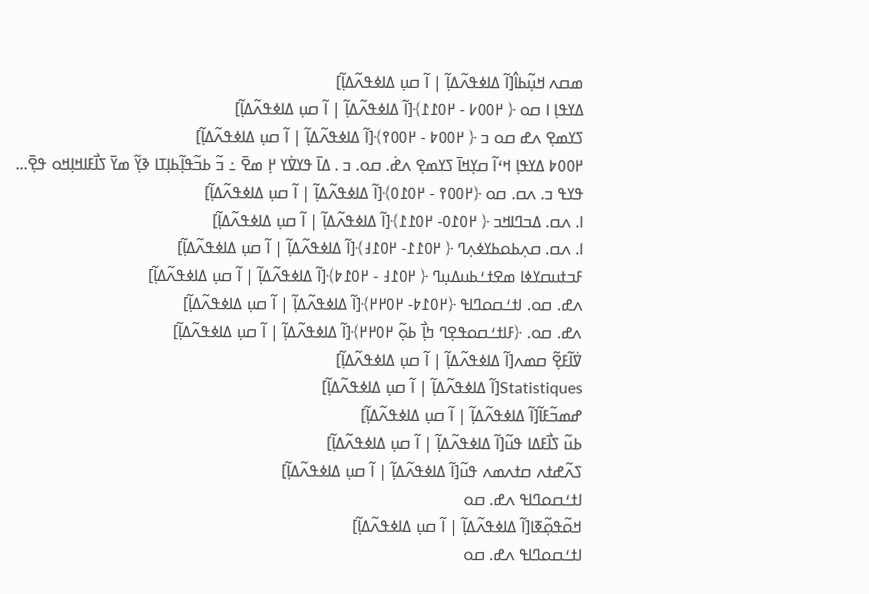ߘߛߍ ߞߎ߲߬ߕߊ߮[ߊ߬ ߡߊߦߟߍ߬ߡߊ߲߬ | ߊ߬ ߛߎ߲ ߡߊߦߟߍ߬ߡߊ߲߬]
ߡߌߟߊ߲ ߊ ߛߋ ﴿ ߂߀߀߇ - ߂߀߁߁﴾[ߊ߬ ߡߊߦߟߍ߬ߡߊ߲߬ | ߊ߬ ߛߎ߲ ߡߊߦߟߍ߬ߡߊ߲߬]
ߖߌߘߐ߲ ߍߝ ߛߋ ߏ ﴿ ߂߀߀߈ - ߂߀߀߉﴾[ߊ߬ ߡߊߦߟߍ߬ߡߊ߲߬ | ߊ߬ ߛߎ߲ ߡߊߦߟߍ߬ߡߊ߲߬]
߂߀߀߈ ߡߌߟߊ߲ ߞߵߊ߬ ߛߌ߲ߞߊ߫ ߖߌߘߐ߲ ߍߝ߭. ߛߋ. ߏ . ߡߊ߫ ߟߌߜ߭ߌ ߂߲ ߘߐ߫ ߸ ߏ߬ ߕߏ߬ߟߊ߲߬ߕߊ߲ߠߊ ߢߌ߲߬ ߘߌ߫ ߖߊ߯ߓߊߞߊ߲ߞߋ ߟߐ߲߫...
ߟߌߟ ߏ. ߍߛ. ߛߋ ﴿߂߀߀߉ - ߂߀߁߀﴾[ߊ߬ ߡߊߦߟߍ߬ߡߊ߲߬ | ߊ߬ ߛߎ߲ ߡߊߦߟߍ߬ߡߊ߲߬]
ߊ. ߍߛ. ߡߏߣߊߞߏ ﴿ ߂߀߁߀- ߂߀߁߁﴾[ߊ߬ ߡߊߦߟߍ߬ߡߊ߲߬ | ߊ߬ ߛߎ߲ ߡߊߦߟߍ߬ߡߊ߲߬]
ߊ. ߍߛ. ߛߍ߲ߕߋߕߌߦߍ߲ߣ ﴿ ߂߀߁߁- ߂߀߁߃﴾[ߊ߬ ߡߊߦߟߍ߬ߡߊ߲߬ | ߊ߬ ߛߎ߲ ߡߊߦߟߍ߬ߡߊ߲߬]
ߓߏߙߎߛߌߦߊ ߘߐߙߑߕߎߡߎ߲ߣ ﴿ ߂߀߁߃ - ߂߀߁߈﴾[ߊ߬ ߡߊߦߟߍ߬ߡߊ߲߬ | ߊ߬ ߛߎ߲ ߡߊߦߟߍ߬ߡߊ߲߬]
ߍߝ. ߛߋ. ߊߙߑߛߋߣߊߟ ﴿߂߀߁߈- ߂߀߂߂﴾[ߊ߬ ߡߊߦߟߍ߬ߡߊ߲߬ | ߊ߬ ߛߎ߲ ߡߊߦߟߍ߬ߡߊ߲߬]
ߍߝ. ߛߋ. ﴿ߓߊߙߑߛߋߟߐ߲ߣ ߤߊ߲߯ ߕߋ߲߬ ߂߀߂߂﴾[ߊ߬ ߡߊߦߟߍ߬ߡߊ߲߬ | ߊ߬ ߛߎ߲ ߡߊߦߟߍ߬ߡߊ߲߬]
ߜ߭ߊ߬ߓߐ߲߬ ߛߘߍ[ߊ߬ ߡߊߦߟߍ߬ߡߊ߲߬ | ߊ߬ ߛߎ߲ ߡߊߦߟߍ߬ߡߊ߲߬]
Statistiques[ߊ߬ ߡߊߦߟߍ߬ߡߊ߲߬ | ߊ߬ ߛߎ߲ ߡߊߦߟߍ߬ߡߊ߲߬]
ߝߘߏ߬ߓߊ߬[ߊ߬ ߡߊߦߟߍ߬ߡߊ߲߬ | ߊ߬ ߛߎ߲ ߡߊߦߟߍ߬ߡߊ߲߬]
ߕߎ߬ ߖߊ߯ߓߡߊ ߟߎ߬[ߊ߬ ߡߊߦߟߍ߬ߡߊ߲߬ | ߊ߬ ߛߎ߲ ߡߊߦߟߍ߬ߡߊ߲߬]
ߖߍ߬ߝߙߍ ߛߙߍߘߍ ߟߎ߬[ߊ߬ ߡߊߦߟߍ߬ߡߊ߲߬ | ߊ߬ ߛߎ߲ ߡߊߦߟߍ߬ߡߊ߲߬]
ߊߙߑߛߋߣߊߟ ߍߝ. ߛߋ
ߞߋ߬ߟߋ߲߬ߧߊ[ߊ߬ ߡߊߦߟߍ߬ߡߊ߲߬ | ߊ߬ ߛߎ߲ ߡߊߦߟߍ߬ߡߊ߲߬]
ߊߙߑߛߋߣߊߟ ߍߝ. ߛߋ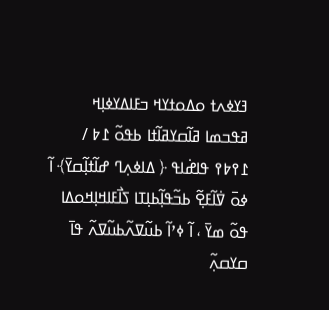ߔߌߦߍߙ ߋߡߋߙߌߞ ߏߓߊߡߌߦߊ߲ߞ ߥߟߏߘߊ ߥߊ߬ߛߌߥߊ߬ߙߊ ߕߟߋ߬ ߁߈ / ߁߉߈߉ ߟߊߝ߭ߊߟ ﴿ ߡߊߦߍ߲ߣ ߝߊ߬ߙߊ߲߬ߛߌ߫﴾ ߊ߬ ߦߋ߫ ߜ߭ߊ߬ߓߐ߲߬ ߕߏ߬ߟߊ߲߬ߕߊ߲ߠߊ ߖߊ߯ߓߊߞߊ߲ߞߋߡߊ ߟߋ߬ ߘߌ߫ ، ߊ߬ ߦߴߊ߬ ߕߎ߬ߜߍ߬ߕߎ߬ߜߍ߬ ߟߊ߫ ߛߌߛߍ߲߬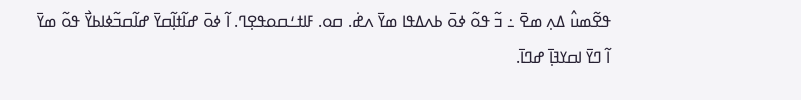ߟߐ߬ߘߎ߮ ߡߍ߲ ߘߐ߫ ߸ ߏ߬ ߟߋ߬ ߦߋ߫ ߕߍߡߟߊ ߘߌ߫ ߍߝ߭. ߛߋ. ߓߊߙߑߛߋߟߐ߲ߣ. ߊ߬ ߦߋ߫ ߝߊ߬ߙߊ߲߬ߛߌ߫ ߝߊ߬ߛߏ߬ߦߊߕߌ߯ ߟߋ߬ ߘߌ߫ ߊ߬ ߣߌ߫ ߊߛߌߔߊ߲߫ ߝߣߊ߫.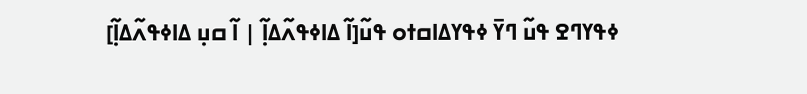ߦߟߌߣߐ ߟߎ߬ ߣߌ߫ ߦߟߌߡߊߛߙߋ ߟߎ߬[ߊ߬ ߡߊߦߟߍ߬ߡߊ߲߬ | ߊ߬ ߛߎ߲ ߡߊߦߟߍ߬ߡߊ߲߬]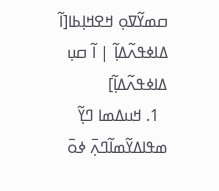ߛߘߌ߬ߜߋ߲ ߞߐߞߊ߲ߕߊ[ߊ߬ ߡߊߦߟߍ߬ߡߊ߲߬ | ߊ߬ ߛߎ߲ ߡߊߦߟߍ߬ߡߊ߲߬]
  1. ߞߎߡߘߊ ߣߌ߲߬ ߘߟߊߡߌ߬ߘߊ߬ߣߍ߲߫ ߦߋ߫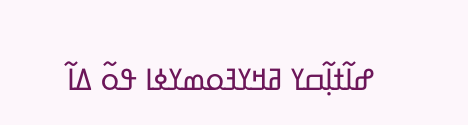ߝߊ߬ߙߊ߲߬ߛߌ ߥߞߌߔߋߘߌߦߊ ߟߋ߬ ߡߊ߬